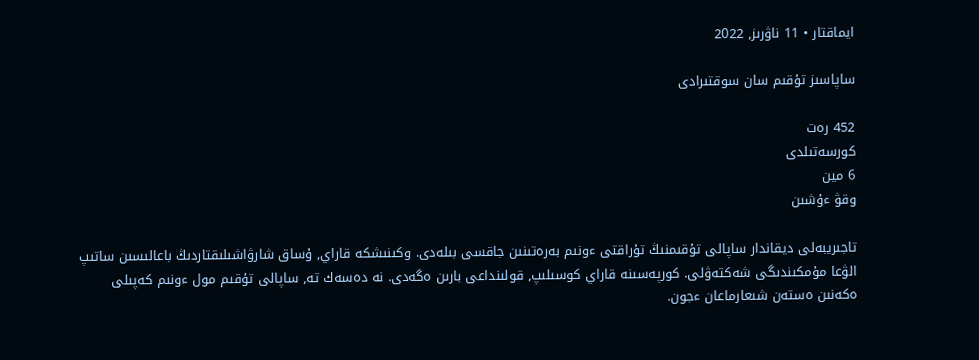ايماقتار • 11 ناۋرىز, 2022

ساپاسىز تۇقىم سان سوقتىرادى

452 رەت
كورسەتىلدى
6 مين
وقۋ ءۇشىن

تاجىريبەلى ديقاندار ساپالى تۇقىمنىڭ تۇراقتى ءونىم بەرەتىنىن جاقسى بىلەدى. وكىنىشكە قاراي, ۇساق شارۋاشىلىقتاردىڭ باعالىسىن ساتىپ الۋعا مۇمكىندىگى شەكتەۋلى. كورپەسىنە قاراي كوسىلىپ, قولىنداعى بارىن ەگەدى. نە دەسەك تە, ساپالى تۇقىم مول ءونىم كەپىلى ەكەنىن ەستەن شىعارماعان ءجون.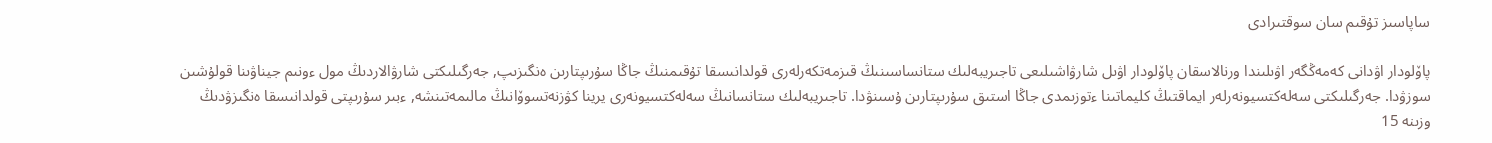ساپاسىز تۇقىم سان سوقتىرادى

پاۆلودار اۋدانى كەمەڭگەر اۋىلىندا ورنالاسقان پاۆلودار اۋىل شارۋاشىلىعى تاجىريبەلىك ستانساسىنىڭ قىزمەتكەرلەرى قولدانىسقا تۇقىمنىڭ جاڭا سۇرىپتارىن ەنگىزىپ, جەرگىلىكتى شارۋالاردىڭ مول ءونىم جيناۋىنا قولۇشىن سوزۋدا. جەرگىلىكتى سەلەكتسيونەرلەر ايماقتىڭ كليماتىنا ءتوزىمدى جاڭا استىق سۇرىپتارىن ۇسىنۋدا. تاجىريبەلىك ستانسانىڭ سەلەكتسيونەرى يرينا كۋزنەتسوۆانىڭ مالىمەتىنشە, ءبىر سۇرىپتى قولدانىسقا ەنگىزۋدىڭ وزىنە 15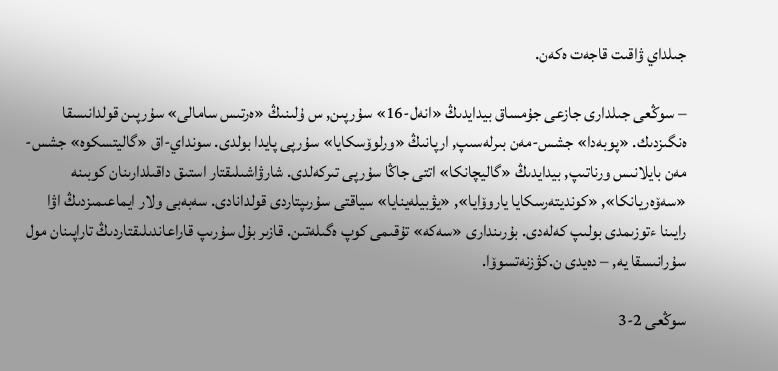جىلداي ۋاقىت قاجەت ەكەن.

– سوڭعى جىلدارى جازعى جۇمساق بيدايدىڭ «انەل-16» سۇرپىن, س ۇلىنىڭ «ەرتىس سامالى» سۇرپىن قولدانىسقا ەنگىزدىك. «پوبەدا» جشس-مەن بىرلەسىپ, ارپانىڭ «ورلوۆسكايا» سۇرپى پايدا بولدى. سونداي-اق «گاليتسكوە» جشس-مەن بايلانىس ورناتىپ, بيدايدىڭ «گاليچانكا» اتتى جاڭا سۇرپى تىركەلدى. شارۋاشىلىقتار استىق داقىلدارىنان كوبىنە «سەۆەريانكا», «كونديتەرسكايا ياروۆايا», «يۋبيلەينايا» سياقتى سۇرىپتاردى قولدانادى. سەبەبى ولار ايماعىمىزدىڭ اۋا رايىنا ءتوزىمدى بولىپ كەلەدى. بۇرىندارى «سەكە» تۇقىمى كوپ ەگىلەتىن. قازىر بۇل سۇرىپ قاراعاندىلىقتاردىڭ تاراپىنان مول سۇرانىسقا يە, – دەيدى ن.كۋزنەتسوۆا.

سوڭعى 2-3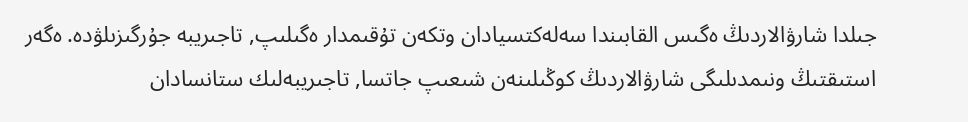جىلدا شارۋالاردىڭ ەگىس القابىندا سەلەكتسيادان وتكەن تۇقىمدار ەگىلىپ, تاجىريبە جۇرگىزىلۋدە. ەگەر استىقتىڭ ونىمدىلىگى شارۋالاردىڭ كوڭىلىنەن شىعىپ جاتسا, تاجىريبەلىك ستانسادان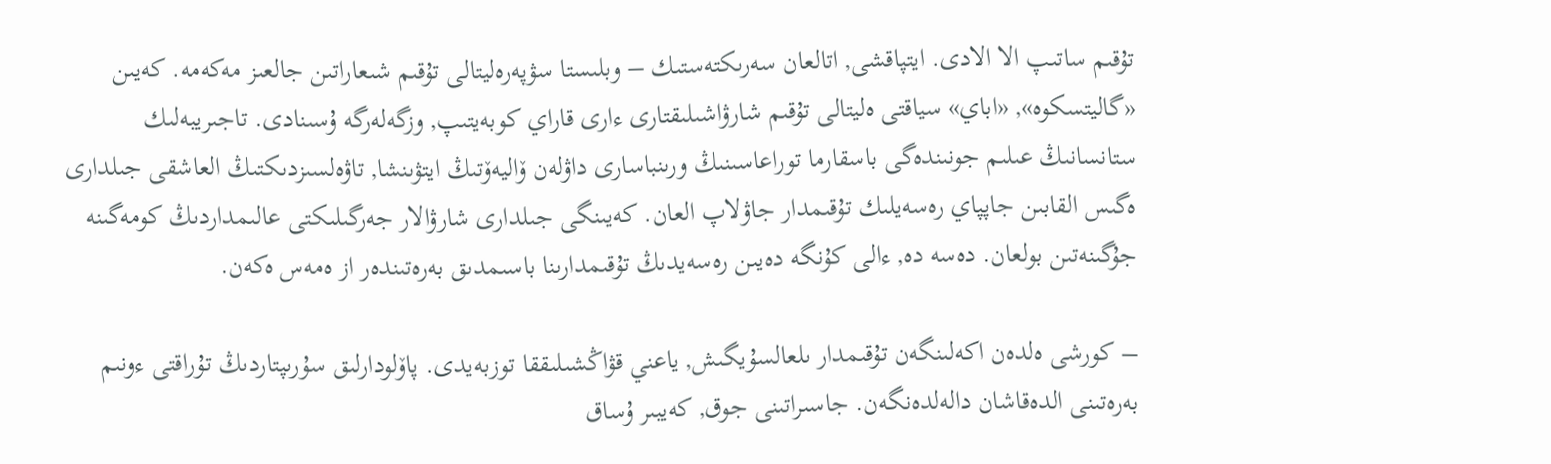تۇقىم ساتىپ الا الادى. ايتپاقشى, اتالعان سەرىكتەستىك – وبلىستا سۋپەرەليتالى تۇقىم شىعاراتىن جالعىز مەكەمە. كەيىن «گاليتسكوە», «اباي» سياقتى ەليتالى تۇقىم شارۋاشىلىقتارى ءارى قاراي كوبەيتىپ, وزگەلەرگە ۇسىنادى. تاجىريبەلىك ستانسانىڭ عىلىم جونىندەگى باسقارما توراعاسىنىڭ ورىنباسارى داۋلەن ۆاليەۆتىڭ ايتۋىنشا, تاۋەلسىزدىكتىڭ العاشقى جىلدارى ەگىس القابىن جاپپاي رەسەيلىك تۇقىمدار جاۋلاپ العان. كەيىنگى جىلدارى شارۋالار جەرگىلىكتى عالىمداردىڭ كومەگىنە جۇگىنەتىن بولعان. دەسە دە, ءالى كۇنگە دەيىن رەسەيدىڭ تۇقىمدارىنا باسىمدىق بەرەتىندەر از ەمەس ەكەن.

– كورشى ەلدەن اكەلىنگەن تۇقىمدار ىلعالسۇيگىش, ياعني قۋاڭشىلىققا توزبەيدى. پاۆلودارلىق سۇرىپتاردىڭ تۇراقتى ءونىم بەرەتىنى الدەقاشان دالەلدەنگەن. جاسىراتىنى جوق, كەيبىر ۇساق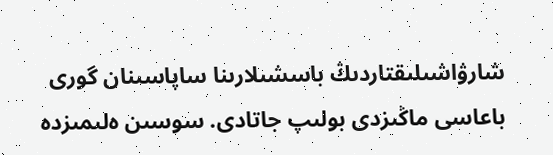شارۋاشىلىقتاردىڭ باسشىلارىنا ساپاسىنان گورى باعاسى ماڭىزدى بولىپ جاتادى. سوسىن ەلىمىزدە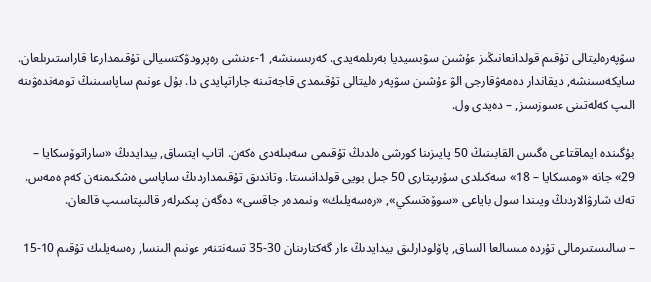سۋپەرەليتالى تۇقىم قولدانعانىڭىز ءۇشىن سۋبسيديا بەرىلمەيدى. كەرىسىنشە, 1-ءىنشى رەپرودۋكتسيالى تۇقىمدارعا قاراستىرىلعان. سايكەسىنشە, ديقاندار دەمەۋقارجى الۋ ءۇشىن سۋپەر ەليتالى تۇقىمدى قاجەتىنە جاراتپايدى دا. بۇل ءونىم ساپاسىنىڭ تومەندەۋىنە الىپ كەلەتىنى ءسوزسىز, – دەيدى ول.

بۇگىندە ايماقتاعى ەگىس القابىنىڭ 50 پايىزىنا كورشى ەلدىڭ تۇقىمى سەبىلەدى ەكەن. اتاپ ايتساق, بيدايدىڭ «ساراتوۆسكايا – 29» جانە «ومسكايا – 18» سەكىلدى سۇرىپتارى 50 جىل بويى قولدانىستا. وتاندىق تۇقىمداردىڭ ساپاسى ەشكىمنەن كەم ەمەس. تەك شارۋالاردىڭ ويىندا سول باياعى «سوۆەتسكي», «رەسەيلىك» ونىمدەر جاقسى» دەگەن پىكىرلەر قالىپتاسىپ قالعان.

– سالىستىرمالى تۇردە مىسالعا الساق, پاۆلودارلىق بيدايدىڭ ءار گەكتارىنان 30-35 تسەنتنەر ءونىم الىنسا, رەسەيلىك تۇقىم 10-15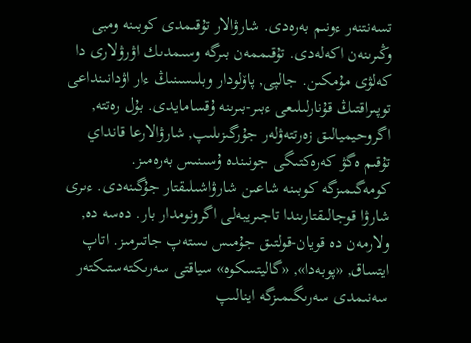تسەنتنەر ءونىم بەرەدى. شارۋالار تۇقىمدى كوبىنە ومبى وڭىرىنەن اكەلەدى. تۇقىممەن بىرگە وسىمدىك اۋرۋلارى دا كەلۋى مۇمكىن. جالپى, پاۆلودار وبلىسىنىڭ ءار اۋدانىنداعى توپىراقتىڭ قۇنارلىلىعى ءبىر-بىرىنە ۇقسامايدى. بۇل رەتتە, اگروحيميالىق زەرتتەۋلەر جۇرگىزىلىپ, شارۋالارعا قانداي تۇقىم ەگۋ كەرەكتىگى جونىندە ۇسىنىس بەرەمىز. كومەگىمىزگە كوبىنە شاعىن شارۋاشىلىقتار جۇگىنەدى. ءىرى شارۋا قوجالىقتارىندا تاجىريبەلى اگرونومدار بار. دەسە دە, ولارمەن دە قويان-قولتىق جۇمىس ىستەپ جاتىرمىز. اتاپ ايتساق, «پوبەدا», «گاليتسكوە» سياقتى سەرىكتەستىكتەر سەنىمدى سەرىگىمىزگە اينالىپ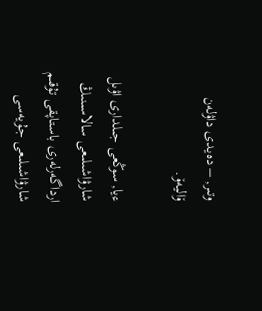وتىر, – دەيدى داۋلەن ۆاليەۆ.

ءيا, سوڭعى جىلدارى اۋىل شارۋاشىلىعى سالاسىنىڭ ارداگەرلەرى باستاپقى تۇقىم شارۋاشىلىعى جۇيەسى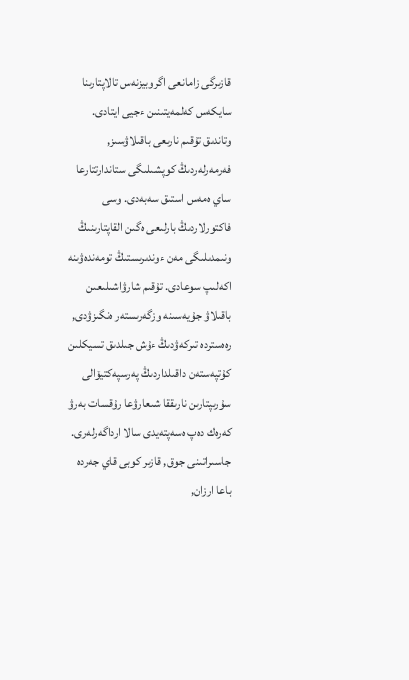قازىرگى زامانعى اگروبيزنەس تالاپتارىنا سايكەس كەلمەيتىنىن ءجيى ايتادى. وتاندىق تۇقىم نارىعى باقىلاۋسىز, فەرمەرلەردىڭ كوپشىلىگى ستاندارتتارعا ساي ەمەس استىق سەبەدى. وسى فاكتورلاردىڭ بارلىعى ەگىن القاپتارىنىڭ ونىمدىلىگى مەن ءوندىرىستىڭ تومەندەۋىنە اكەلىپ سوعادى. تۇقىم شارۋاشىلىعىن باقىلاۋ جۇيەسىنە وزگەرىستەر ەنگىزۋدى, رەەستردە تىركەۋدىڭ ءۇش جىلدىق تسيكلىن كۇتپەستەن داقىلداردىڭ پەرسپەكتيۆالى سۇرىپتارىن نارىققا شىعارۋعا رۇقسات بەرۋ كەرەك دەپ ەسەپتەيدى سالا ارداگەرلەرى. جاسىراتىنى جوق, قازىر كوبى قاي جەردە باعا ارزان,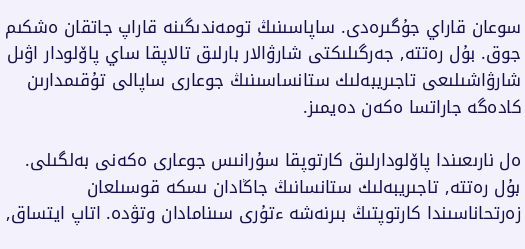سوعان قاراي جۇگىرەدى. ساپاسىنىڭ تومەندىگىنە قاراپ جاتقان ەشكىم جوق. بۇل رەتتە, جەرگىلىكتى شارۋالار بارلىق تالاپقا ساي پاۆلودار اۋىل شارۋاشىلىعى تاجىريبەلىك ستانساسىنىڭ جوعارى ساپالى تۇقىمدارىن كادەگە جاراتسا ەكەن دەيمىز.

ەل نارىعىندا پاۆلودارلىق كارتوپقا سۇرانىس جوعارى ەكەنى بەلگىلى. بۇل رەتتە, تاجىريبەلىك ستانسانىڭ جاڭادان ىسكە قوسىلعان زەرتحاناسىندا كارتوپتىڭ بىرنەشە ءتۇرى سىنامادان وتۋدە. اتاپ ايتساق,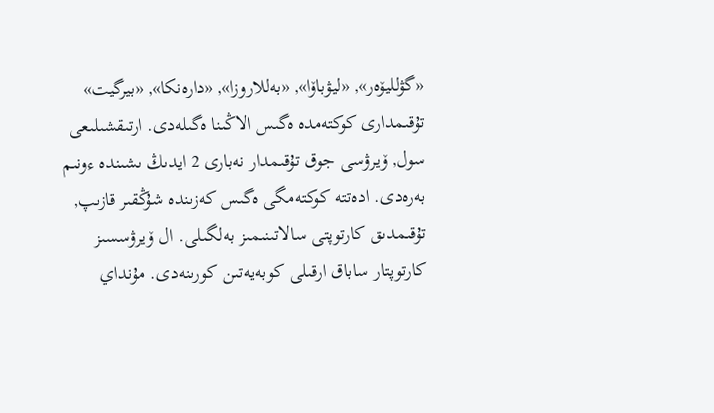«گۋلليۆەر», «ليۋباۆا», «بەللاروزا», «دارەنكا», «بيرگيت» تۇقىمدارى كوكتەمدە ەگىس الاڭىنا ەگىلەدى. ارتىقشىلىعى سول, ۆيرۋسى جوق تۇقىمدار نەبارى 2 ايدىڭ ىشىندە ءونىم بەرەدى. ادەتتە كوكتەمگى ەگىس كەزىندە شۇڭقىر قازىپ, تۇقىمدىق كارتوپتى سالاتىنىمىز بەلگىلى. ال ۆيرۋسسىز كارتوپتار ساباق ارقىلى كوبەيەتىن كورىنەدى. مۇنداي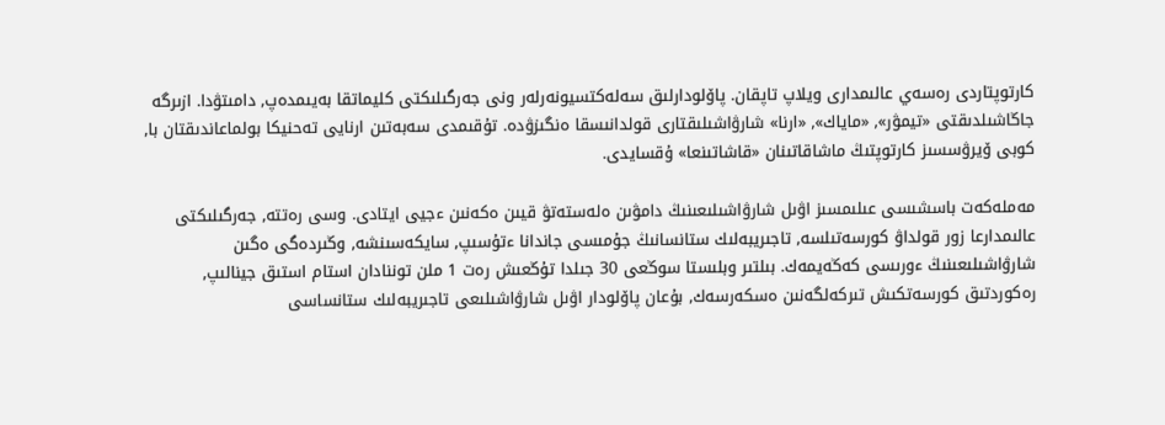كارتوپتاردى رەسەي عالىمدارى ويلاپ تاپقان. پاۆلودارلىق سەلەكتسيونەرلەر ونى جەرگىلىكتى كليماتقا بەيىمدەپ, دامىتۋدا. ازىرگە جاڭاشىلدىقتى «تيمۋر», «ماياك», «ارنا» شارۋاشىلىقتارى قولدانىسقا ەنگىزۋدە. تۇقىمدى سەبەتىن ارنايى تەحنيكا بولماعاندىقتان با, كوبى ۆيرۋسسىز كارتوپتىڭ ماشاقاتىنان «قاشاتىنعا» ۇقسايدى.

مەملەكەت باسشىسى عىلىمسىز اۋىل شارۋاشىلىعىنىڭ دامۋىن ەلەستەتۋ قيىن ەكەنىن ءجيى ايتادى. وسى رەتتە, جەرگىلىكتى عالىمدارعا زور قولداۋ كورسەتىلسە, تاجىريبەلىك ستانسانىڭ جۇمىسى جاندانا ءتۇسىپ, سايكەسىنشە, وڭىردەگى ەگىن شارۋاشىلىعىنىڭ ءورىسى كەڭەيمەك. بىلتىر وبلىستا سوڭعى 30 جىلدا تۇڭعىش رەت 1 ملن توننادان استام استىق جينالىپ, رەكوردتىق كورسەتكىش تىركەلگەنىن ەسكەرسەك, بۇعان پاۆلودار اۋىل شارۋاشىلىعى تاجىريبەلىك ستانساسى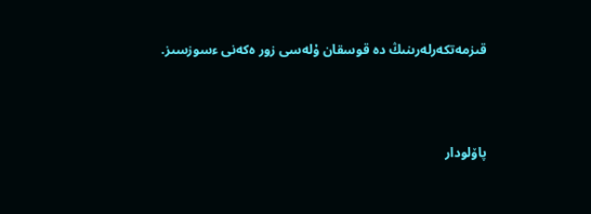قىزمەتكەرلەرىنىڭ دە قوسقان ۇلەسى زور ەكەنى ءسوزسىز.



پاۆلودار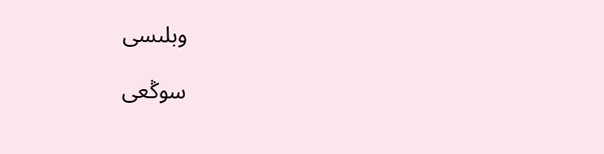وبلىسى

سوڭعى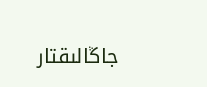جاڭالىقتار